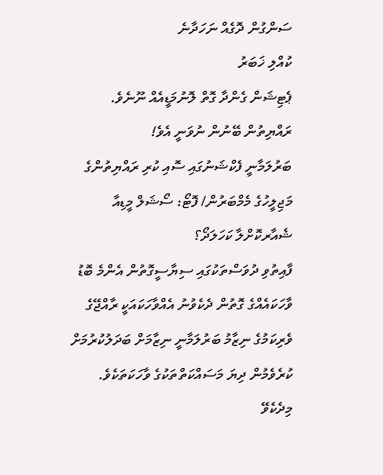ސަންގުން ދޮގެއް ނަހަދާނެ
ކުއްލި ޚަބަރު
ޕެޓިޝަން ގެންދާ ގޮތް ލޮނުމަޑީއެއް ނޫނެވެ. ރައްޔިތުން ބޭނުން ނުވަނީ އެވެ!
ބަރުލަމާނީ ފެކްޝަނުގައި ސޮއި ކުރި ރައްޔިތުންގެ މަޖިލީހުގެ މެމްބަރުން/ ފޮޓޯ: ސޯޝަލް މީޑިއާ
ޝެއާރކޮށްލާ ކަހަލަދޯ؟
ފާއިތުވި ދުވަސްތަކުގައި ސިޔާސީގޮތުން އެންމެ ބޮޑު ވާހަކައެއްގެ ގޮތުން ދެކެވުނު އެއްވާހަކައަކީ ރާއްޖޭގެ ވެރިކަމުގެ ނިޒާމު ބަރުލަމާނީ ނިޒާމަށް ބަދަލުކުރުމަށް ކުރެވެމުން ދިޔަ މަސައްކަތްތަކުގެ ވާހަކަތަކެވެ. މިދެކެވޭ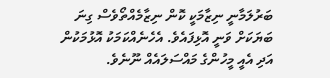ބަރުލަމާނީ ނިޒާމަކީ ކޮން ނިޒާމެއްތޯވެސް ގިނަ ބަޔަކަށް ވަނީ އޮޅިފައެވެ. އެހެނެއްކަމަކު އޮޅުމަކުން އަދި އެއީ މީހުންގެ މައްސަލައެއް ނޫނެވެ.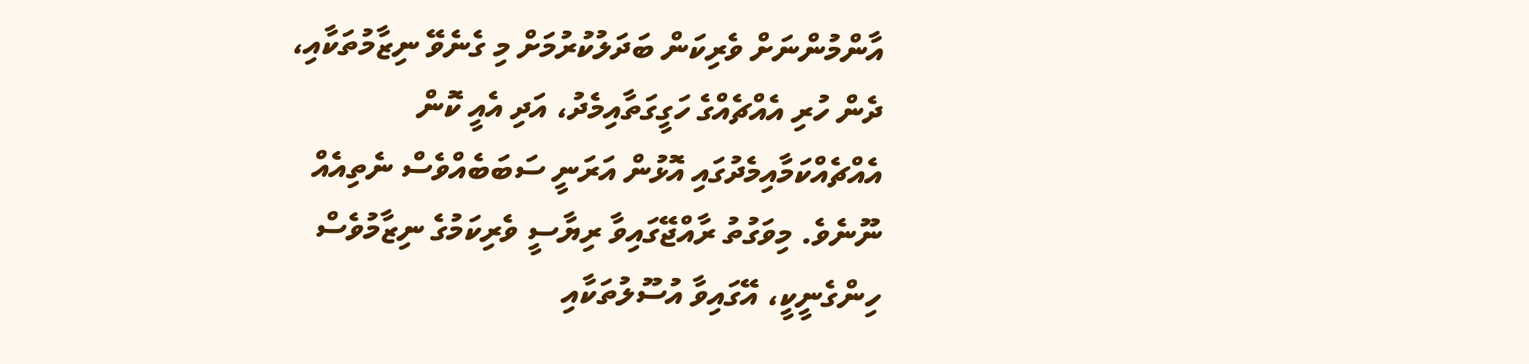އާންމުންނަށް ވެރިކަން ބަދަލުކުރުމަށް މި ގެނެވޭ ނިޒާމުތަކާއި، ދެން ހުރި އެއްޗެއްގެ ހަގީގަތާއިމެދު، އަދި އެއީ ކޮން އެއްޗެއްކަމާއިމެދުގައި އޮޅުން އަރަނީ ސަބަބެއްވެސް ނެތިއެއް ނޫނެވެ. މިވަގުތު ރާއްޖޭގައިވާ ރިޔާސީ ވެރިކަމުގެ ނިޒާމުވެސް ހިންގެނީކީ، އޭގައިވާ އުސޫލުތަކާއި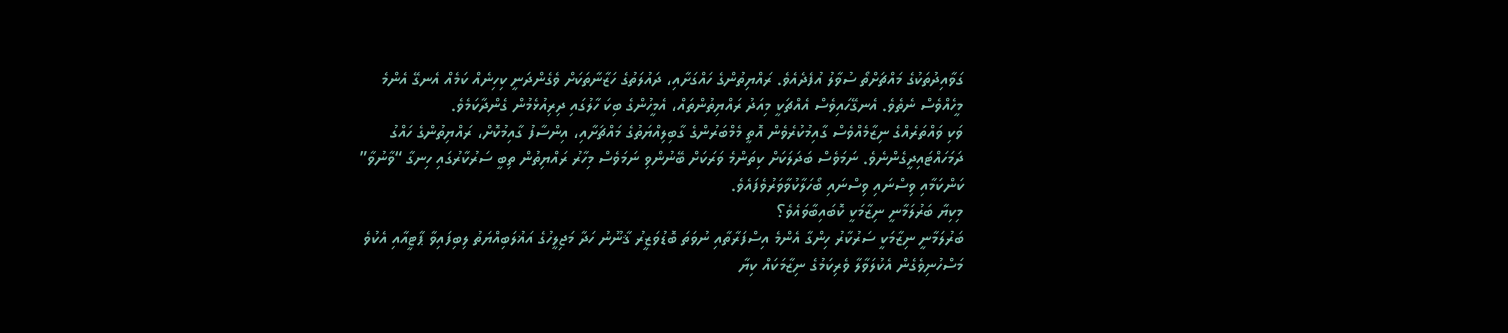ގަވާއިދުތަކުގެ މައްޗަށްތޯ ސުވާލު އުފެދެއެވެ. ރައްޔިތުންގެ ހައްގަށާއި، ދައުލަތުގެ ހަޒާނާތަކަށް ވެގެންދަނީ ކިހިނެއް ކަމެއް އެނގޭ އެންމެ މީހެއްވެސް ނެތެވެ. އެނގޭހައިވެސް އެއްޗަކީ މިއަދު ރައްޔިތުންތައް، އެމީހުންގެ ބިކަ ހާލުގައި ދިރިއުޅެމުން ގެންދާކަމެވެ.
ވަކި ވައްތަރެއްގެ ނިޒާމެއްވެސް ގާއިމުކުރެވެން އޮތީ މެމްބަރުންގެ ގާބިލިއްޔަތުގެ މައްޗަށާއި، އިންސާފު ގާއިމުކޮށް، ރައްޔިތުންގެ ހައްގު ދަމަހައްޓައިދީގެންނެވެ. ނަމަވެސް ބަދަލަކަށް ކިތަންމެ ވަރަކަށް ބޭނުންވި ނަމަވެސް މިހާރު ރައްޔިތުން ތިބީ ސަރުކާރުގައި ހިނގާ “ވާނުވާ” ކަންކަމާއި ވިސްނައި ވިސްނައި ބޯހަލާކުވާވަރުވެފައެވެ.
މިކިޔާ ބަރުލަމާނީ ނިޒާމަކީ ކޮބައިބާވައެވެ؟
ބަރުލަމާނީ ނިޒާމަކީ ސަރުކާރު ހިންގާ އެންމެ އިސްފަރާތާއި ނުވަތަ ބޮޑުވަޒީރު ޤާނޫނު ހަދާ މަޖިލީހުގެ އަޣުލަބިއްޔަތު ލިބިފައިވާ ޕާޓީއާއި އެކުވެ މަސްހުނިވެގެން އެކުލަވާލާ ވެރިކަމުގެ ނިޒާމަކައް ކިޔާ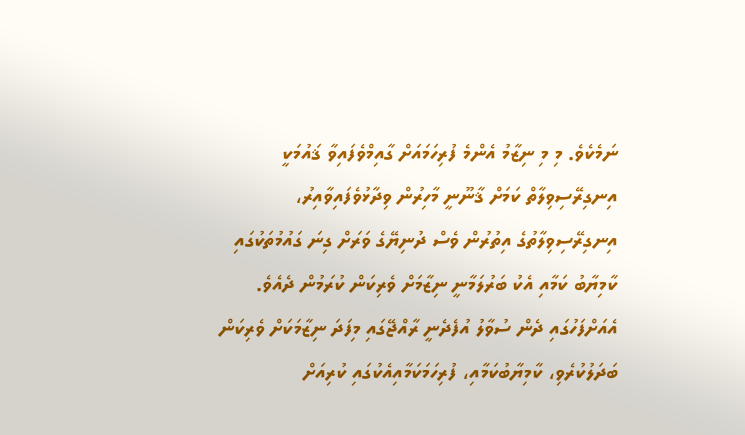ނަމެކެވެ. މި މި ނިޒާމު އެންމެ ފުރިހަމައަށް ގާއިމްވެފައިވާ ޤައުމަކީ އިނގިރޭސިވިލާތް ކަމަށް ޤާނޫނީ މާހިރުން ވިދާޅުވެފައިވާއިރު، އިނގިރޭސިވިލާތުގެ އިތުރުން ވެސް ދުނިޔޭގެ ވަރަށް ގިނަ ގައުމުތަކުގައި ކާމިޔާބު ކަމާއި އެކު ބަރުލަމާނީ ނިޒާމަށް ވެރިކަން ކުރަމުން ދެއެވެ. އެއަށްފަހުގައި ދެން ސުވާލު އުފެދެނީ ރާއްޖޭގައި މިފަދަ ނިޒާމަކަށް ވެރިކަން ބަދަލުކުރެވި، ކާމިޔާބުކަމާއި، ފުރިހަމަކަމާއިއެކުގައި ކުރިއަށް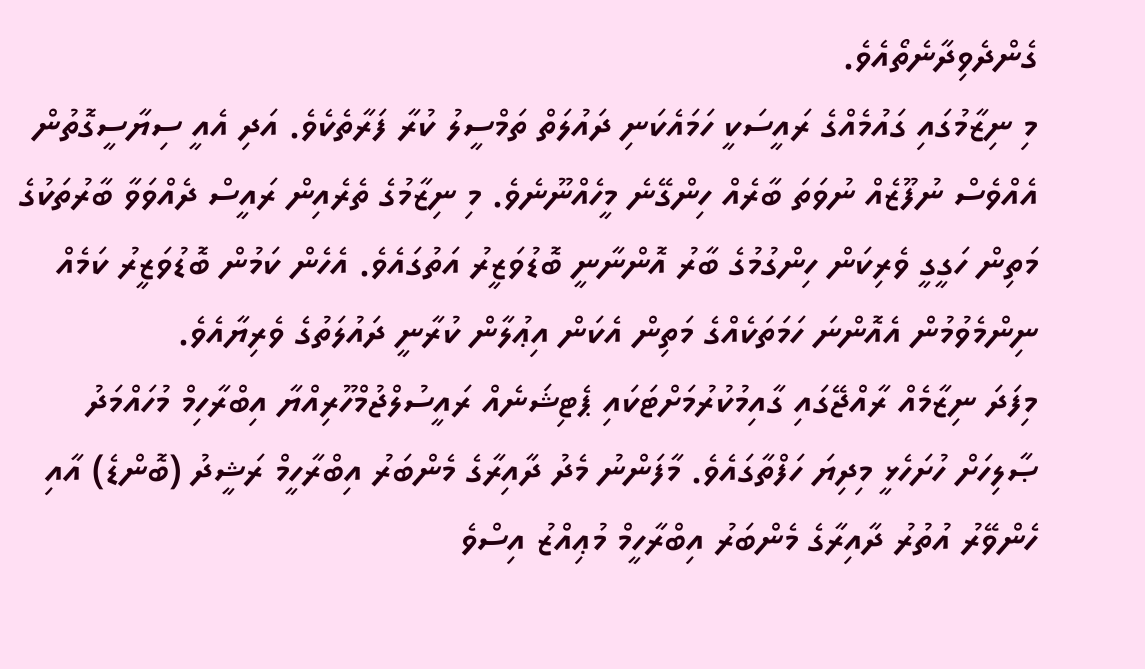ގެންދެވިދާނެތޯއެވެ.
މި ނިޒާމުގައި ގައުމެއްގެ ރައީސަކީ ހަމައެކަނި ދައުލަތް ތަމްސީލު ކުރާ ފަރާތެކެވެ. އަދި އެއީ ސިޔާސީގޮތުން އެއްވެސް ނުފޫޒެއް ނުވަތަ ބާރެއް ހިންގޭނެ މީހެއްނޫނެވެ. މި ނިޒާމުގެ ތެރެއިން ރައީސް ދެއްވަވާ ބާރުތަކުގެ މަތިން ހަގީގީ ވެރިކަން ހިންގުމުގެ ބާރު އޮންނާނީ ބޮޑުވަޒީރު އަތުގައެވެ. އެހެން ކަމުން ބޮޑުވަޒީރު ކަމެއް ނިންމެވުމުން އެއޮންނަ ހަމަތަކެއްގެ މަތިން އެކަން އިޢުލާން ކުރާނީ ދައުލަތުގެ ވެރިޔާއެވެ.
މިފަދަ ނިޒާމެއް ރާއްޖޭގައި ގާއިމުކުރުމަށްޓަކައި ޕެޓިޝަނެއް ރައީސުލްޖުމްހޫރިއްޔާ އިބްރާހިމް މުހައްމަދު ޞާލިހަށް ހުށަހެޅީ މިދިޔަ ހަފްތާގައެވެ. މާފަންނު މެދު ދާއިރާގެ މެންބަރު އިބްރާހީމް ރަޝީދު (ބޮންޑެ) އާއި ހެންވޭރު އުތުރު ދާއިރާގެ މެންބަރު އިބްރާހީމް މުޢިއްޒު އިސްވެ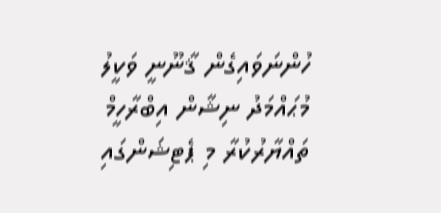ހުންނަވައިގެން ޤާނޫނީ ވަކީލު މުޙައްމަދު ނިޝާން އިބްރާހީމް ތައްޔާރުކުރާ މި ޕެޓިޝަންގައި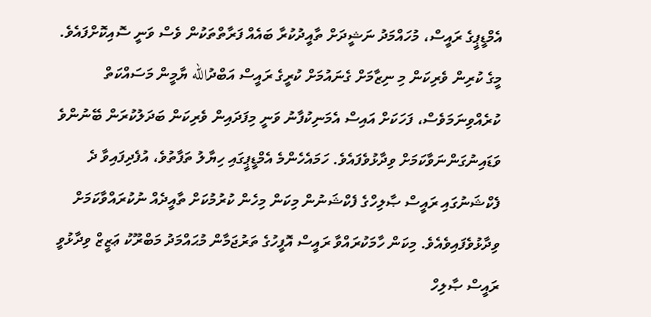އެމްޑީޕީގެ ރައީސް، މުހައްމަދު ނަޝީދަށް ތާއީދުކުރާ ބައެއް ފަރާތްތަކުން ވެސް ވަނީ ސޮއިކޮށްފައެވެ.
މީގެ ކުރިން ވެރިކަން މި ނިޒާމަށް ގެނައުމަށް ކުރީގެ ރައީސް އަބްދުالله ޔާމީން މަސައްކަތް ކުރެއްވިނަމަވެސް، ފަހަކަށް އައިސް އެމަނިކުފާނު ވަނީ މިފަދައިން ވެރިކަން ބަދަލުކުރަން ބޭނުންވެ ވަޑައިނުގަންނަވާކަމަށް ވިދާޅުވެފައެވެ. ހަމައެހެންމެ އެމްޑީޕީގައި ހިޔާލު ތަފާތުވެ، އުފެދިފައިވާ ދެ ފެކްޝަނުގައި ރައީސް ޞާލިހްގެ ފެކްޝަނުން މިކަން މިހެން ކުރުމުކަށް ތާއީދެއް ނުކުރައްވާކަމަށް ވިދާޅުވެފައިވެއެވެ. މިކަން ހާމަކުރައްވާ ރައީސް އޮފީހުގެ ތަރުޖަމާން މުޙައްމަދު މަބްރޫކު ޢަޒީޒް ވިދާޅުވީ ރައީސް ޞާލިހް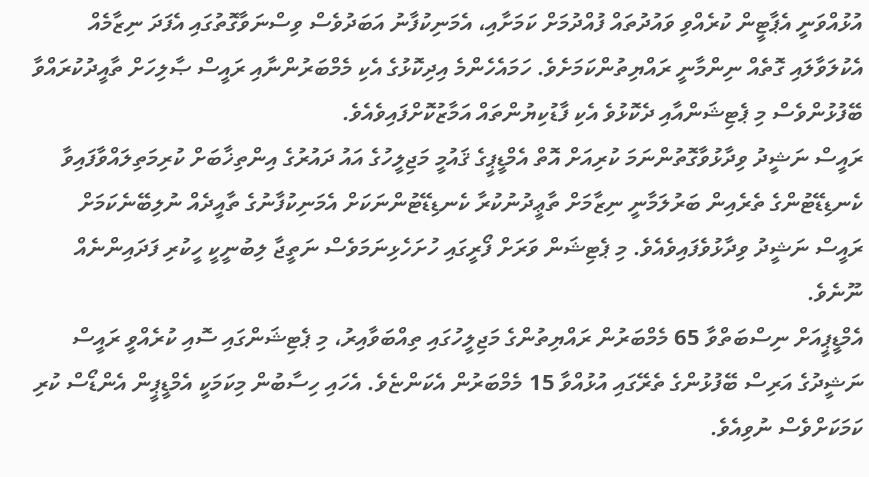އުޅުއްވަނީ އެޕާޓީން ކުރެއްވި ވައުދުތައް ފުއްދުމަށް ކަމަށާއި، އެމަނިކުފާނު އަބަދުވެސް ވިސްނަވާގޮތުގައި އެފަދަ ނިޒާމެއް އެކުލަވާލައި ގޮތެއް ނިންމާނީ ރައްޔިތުންކަމަށެވެ. ހަމައެހެންމެ އިދިކޮޅުގެ އެކި މެމްބަރުންނާއި ރައީސް ޞާލިހަށް ތާއީދުކުރައްވާ ބޭފުޅުންވެސް މި ޕެޓިޝަންއާއި ދެކޮޅުވެ އެކި ފާޑުކިޔުންތައް އަމާޒުކޮށްފައިވެއެވެ.
ރައީސް ނަޝީދު ވިދާޅުވާގޮތުންނަމަ ކުރިއަށް އޮތް އެމްޑީޕީގެ ޤައުމީ މަޖިލީހުގެ އައު ދައުރުގެ އިންތިޚާބަށް ކުރިމަތިލައްވާފައިވާ ކެނޑިޑޭޓުންގެ ތެރެއިން ބަރުލަމާނީ ނިޒާމަށް ތާޢީދުނުކުރާ ކެނޑިޑޭޓުންނަކަށް އެމަނިކުފާނުގެ ތާއީދެއް ނުލިބޭނެކަމަށް ރައީސް ނަޝީދު ވިދާޅުވެފައިވެއެވެ. މި ޕެޓިޝަން ވަރަށް ފޯރީގައި ހުށަހެޅިނަމަވެސް ނަތީޖާ ލިބުނީކީ ހީކުރި ފަދައިންނެއް ނޫނެވެ.
އެމްޑީޕީއަށް ނިސްބަތްވާ 65 މެމްބަރުން ރައްޔިތުންގެ މަޖިލީހުގައި ތިއްބަވާއިރު، މި ޕެޓިޝަންގައި ސޮއި ކުރެއްވީ ރައީސް ނަޝީދުގެ އަރިސް ބޭފުޅުންގެ ތެރޭގައި އުޅުއްވާ 15 މެމްބަރުން އެކަންޏެވެ. އެހައި ހިސާބުން މިކަމަކީ އެމްޑީޕީން އެންޑޯސް ކުރި ކަމަކަށްވެސް ނުވިއެވެ.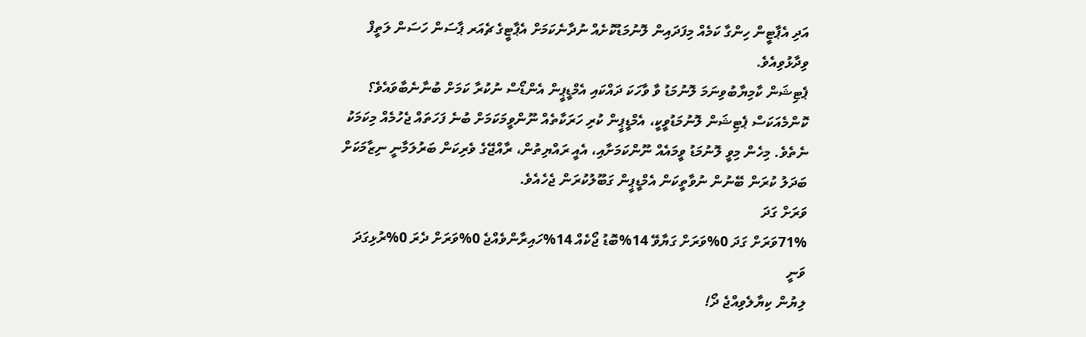އަދި އެޕާޓީން ހިންގާ ކަމެއް މިފަދައިން ލޮނުމަޑުކޮށެއް ނުދާނެކަމަށް އެޕާޓީގެ ޗެއަރ ޕާސަން ހަސަން ލަތީފް ވިދާޅުވިއެވެ.
ޕެޓިޝަން ކާމިޔާބުވިނަމަ ލޮނުމަޑު ވާ ވާހަކަ ދައްކައި އެމްޑީޕީން އެންޑޯސް ނުކުރާ ކަމަށް ބުނާނެބާވައެވެ؟ ކޮންމެއަކަސް ޕެޓިޝަން ލޮނުމަޑުވީކީ، އެމްޑީޕީން ކުރި ހަރަކާތެއް ނޫންވީމަކަމަށް ބުނެ ފަހަތައް ޖެހުމެއް މިކަމަކު ނެތެވެ. މިހެން މިވީ ލޮނުމަޑު ވީމައެއް ނޫންކަމަށާއި، އެއީ ރައްޔިތުން، ރާއްޖޭގެ ވެރިކަން ބަރުލަމާނީ ނިޒާމަކަށް ބަދަލު ކުރަން ބޭނުން ނުވާތީކަން އެމްޑީޕީން ގަބޫލުކުރަން ޖެހެއެވެ.
ވަރަށް ގަދަ
71%ވަރަށް ގަދަ 0%ވަރަށް ގަޔާވޭ 14%ބޮޑު ޖޯކެއް 14%ހައިރާންވެއްޖެ 0%ވަރަށް ދެރަ 0%ރުޅިގަދަ ވަނީ
ލިޔުން ކިޔާލެވިއްޖެ ދޯ!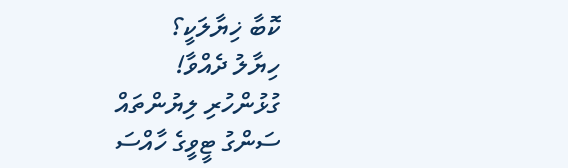ކޮބާ ޚިޔާލަކީ؟
ހިޔާލު ދެއްވާ!
ގުޅުންހުރި ލިޔުންތައް
ސަންގު ޓީވީގެ ހާއްސަ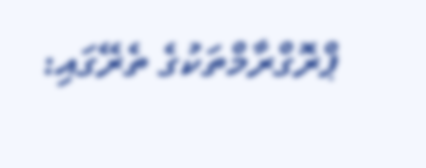ޕްރޮގްރާމްތަކުގެ ތެރޭގައި: